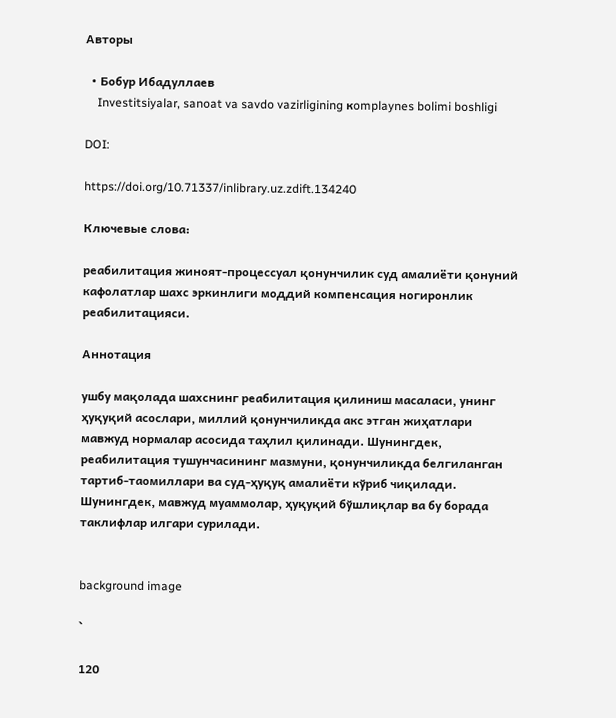Авторы

  • Бобур Ибадуллаев
    Investitsiyalar, sanoat va savdo vazirligining кomplaynes bolimi boshligi

DOI:

https://doi.org/10.71337/inlibrary.uz.zdift.134240

Ключевые слова:

реабилитация жиноят-процессуал қонунчилик суд амалиёти қонуний кафолатлар шахс эркинлиги моддий компенсация ногиронлик реабилитацияси.

Аннотация

ушбу мақолада шахснинг реабилитация қилиниш масаласи, унинг ҳуқуқий асослари, миллий қонунчиликда акс этган жиҳатлари мавжуд нормалар асосида таҳлил қилинади. Шунингдек, реабилитация тушунчасининг мазмуни, қонунчиликда белгиланган тартиб-таомиллари ва суд-ҳуқуқ амалиёти кўриб чиқилади. Шунингдек, мавжуд муаммолар, ҳуқуқий бўшлиқлар ва бу борада таклифлар илгари сурилади.


background image

`

120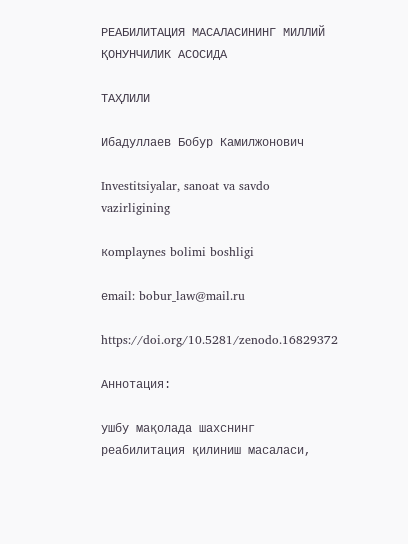РЕАБИЛИТАЦИЯ МАСАЛАСИНИНГ МИЛЛИЙ ҚОНУНЧИЛИК АСОСИДА

ТАҲЛИЛИ

Ибадуллаев Бобур Камилжонович

Investitsiyalar, sanoat va savdo vazirligining

кomplaynes bolimi boshligi

еmail: bobur_law@mail.ru

https://doi.org/10.5281/zenodo.16829372

Аннотация:

ушбу мақолада шахснинг реабилитация қилиниш масаласи,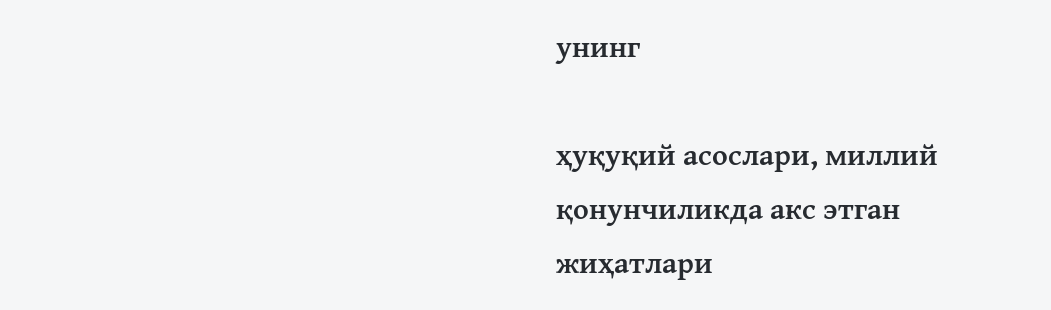унинг

ҳуқуқий асослари, миллий қонунчиликда акс этган жиҳатлари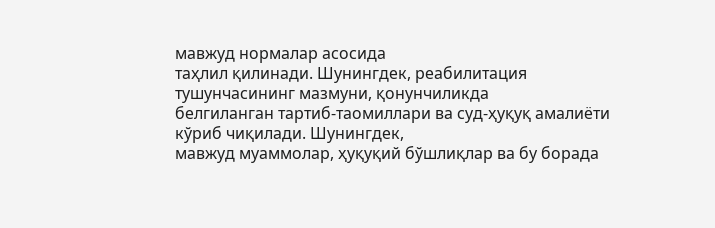мавжуд нормалар асосида
таҳлил қилинади. Шунингдек, реабилитация тушунчасининг мазмуни, қонунчиликда
белгиланган тартиб-таомиллари ва суд-ҳуқуқ амалиёти кўриб чиқилади. Шунингдек,
мавжуд муаммолар, ҳуқуқий бўшлиқлар ва бу борада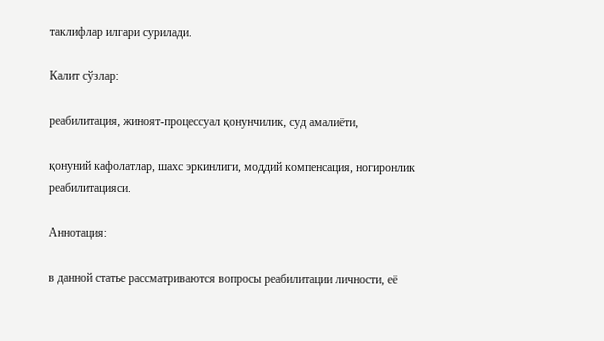таклифлар илгари сурилади.

Калит сўзлар:

реабилитация, жиноят-процессуал қонунчилик, суд амалиёти,

қонуний кафолатлар, шахс эркинлиги, моддий компенсация, ногиронлик
реабилитацияси.

Аннотация:

в данной статье рассматриваются вопросы реабилитации личности, её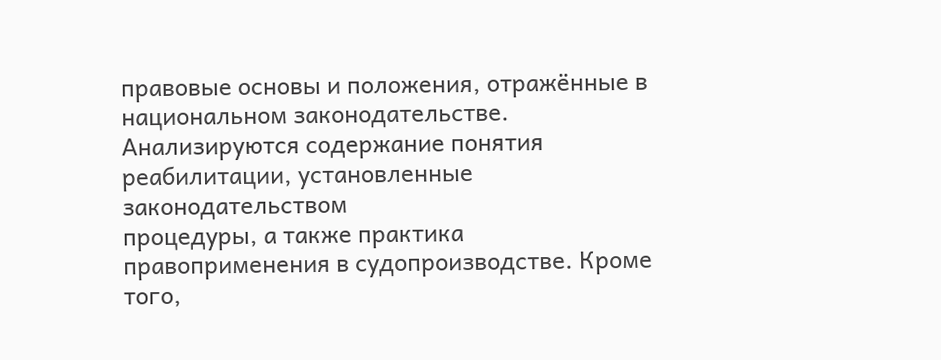правовые основы и положения, отражённые в национальном законодательстве.
Анализируются содержание понятия реабилитации, установленные законодательством
процедуры, а также практика правоприменения в судопроизводстве. Кроме того,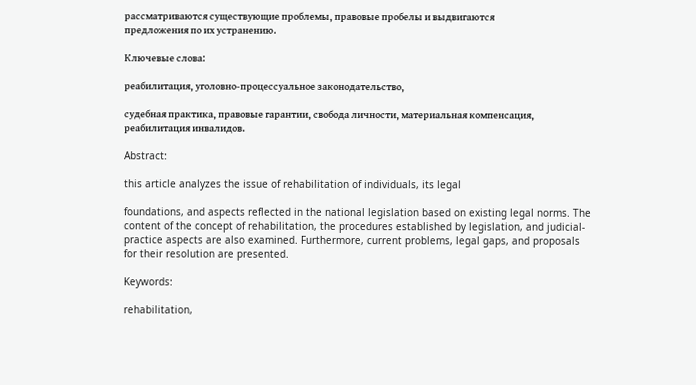рассматриваются существующие проблемы, правовые пробелы и выдвигаются
предложения по их устранению.

Ключевые слова:

реабилитация, уголовно-процессуальное законодательство,

судебная практика, правовые гарантии, свобода личности, материальная компенсация,
реабилитация инвалидов.

Abstract:

this article analyzes the issue of rehabilitation of individuals, its legal

foundations, and aspects reflected in the national legislation based on existing legal norms. The
content of the concept of rehabilitation, the procedures established by legislation, and judicial-
practice aspects are also examined. Furthermore, current problems, legal gaps, and proposals
for their resolution are presented.

Keywords:

rehabilitation,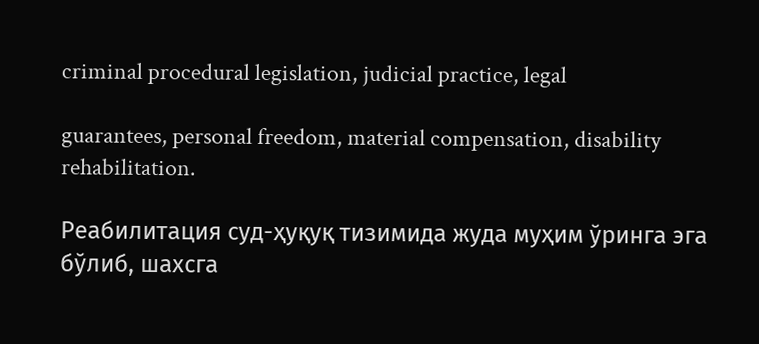criminal procedural legislation, judicial practice, legal

guarantees, personal freedom, material compensation, disability rehabilitation.

Реабилитация суд-ҳуқуқ тизимида жуда муҳим ўринга эга бўлиб, шахсга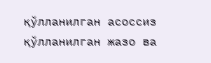қўлланилган асоссиз қўлланилган жазо ва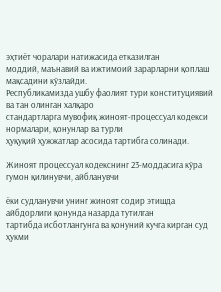эҳтиёт чоралари натижасида етказилган
моддий, маънавий ва ижтимоий зарарларни қоплаш мақсадини кўзлайди.
Республикамизда ушбу фаолият тури конституциявий ва тан олинган халқаро
стандартларга мувофиқ жиноят-процессуал кодекси нормалари, қонунлар ва турли
ҳуқуқий ҳужжатлар асосида тартибга солинади.

Жиноят процессуал кодекснинг 23-моддасига кўра гумон қилинувчи, айбланувчи

ёки судланувчи унинг жиноят содир этишда айбдорлиги қонунда назарда тутилган
тартибда исботлангунга ва қонуний кучга кирган суд ҳукми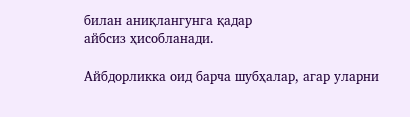билан аниқлангунга қадар
айбсиз ҳисобланади.

Айбдорликка оид барча шубҳалар, агар уларни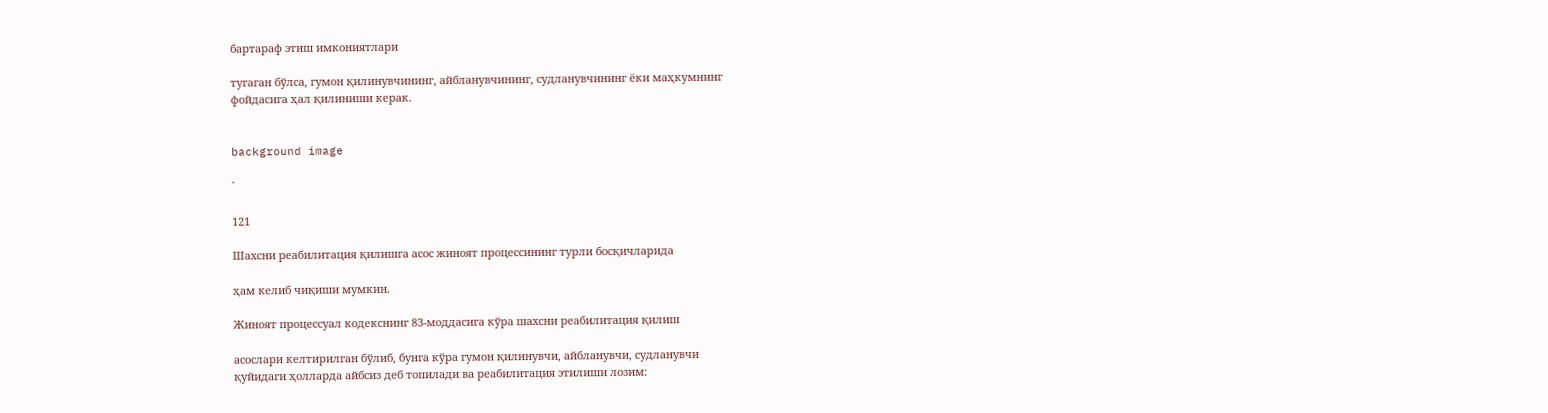бартараф этиш имкониятлари

тугаган бўлса, гумон қилинувчининг, айбланувчининг, судланувчининг ёки маҳкумнинг
фойдасига ҳал қилиниши керак.


background image

`

121

Шахсни реабилитация қилишга асос жиноят процессининг турли босқичларида

ҳам келиб чиқиши мумкин.

Жиноят процессуал кодекснинг 83-моддасига кўра шахсни реабилитация қилиш

асослари келтирилган бўлиб, бунга кўра гумон қилинувчи, айбланувчи, судланувчи
қуйидаги ҳолларда айбсиз деб топилади ва реабилитация этилиши лозим: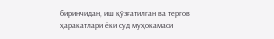биринчидан, иш қўзғатилган ва тергов ҳаракатлари ёки суд муҳокамаси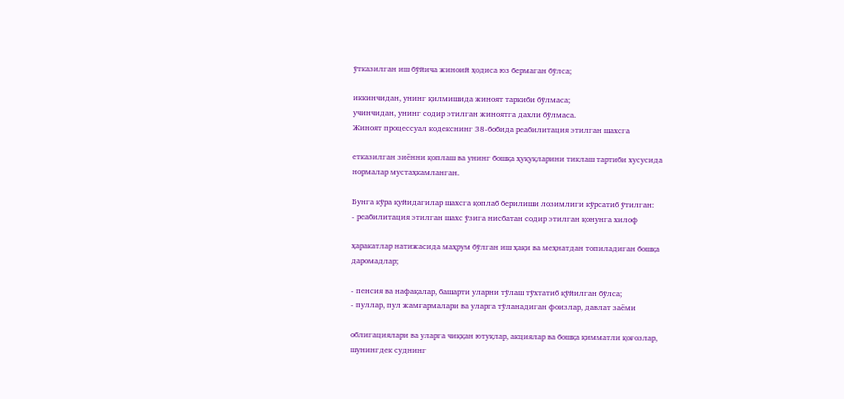ўтказилган иш бўйича жиноий ҳодиса юз бермаган бўлса;

иккинчидан, унинг қилмишида жиноят таркиби бўлмаса;
учинчидан, унинг содир этилган жиноятга дахли бўлмаса.
Жиноят процессуал кодекснинг 38-бобида реабилитация этилган шахсга

етказилган зиённи қоплаш ва унинг бошқа ҳуқуқларини тиклаш тартиби хусусида
нормалар мустаҳкамланган.

Бунга кўра қуйидагилар шахсга қоплаб берилиши лозимлиги кўрсатиб ўтилган:
- реабилитация этилган шахс ўзига нисбатан содир этилган қонунга хилоф

ҳаракатлар натижасида маҳрум бўлган иш ҳақи ва меҳнатдан топиладиган бошқа
даромадлар;

- пенсия ва нафақалар, башарти уларни тўлаш тўхтатиб қўйилган бўлса;
- пуллар, пул жамғармалари ва уларга тўланадиган фоизлар, давлат заёми

облигациялари ва уларга чиққан ютуқлар, акциялар ва бошқа қимматли қоғозлар,
шунингдек суднинг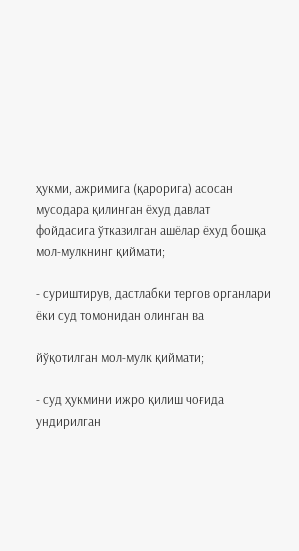ҳукми, ажримига (қарорига) асосан мусодара қилинган ёхуд давлат
фойдасига ўтказилган ашёлар ёхуд бошқа мол-мулкнинг қиймати;

- суриштирув, дастлабки тергов органлари ёки суд томонидан олинган ва

йўқотилган мол-мулк қиймати;

- суд ҳукмини ижро қилиш чоғида ундирилган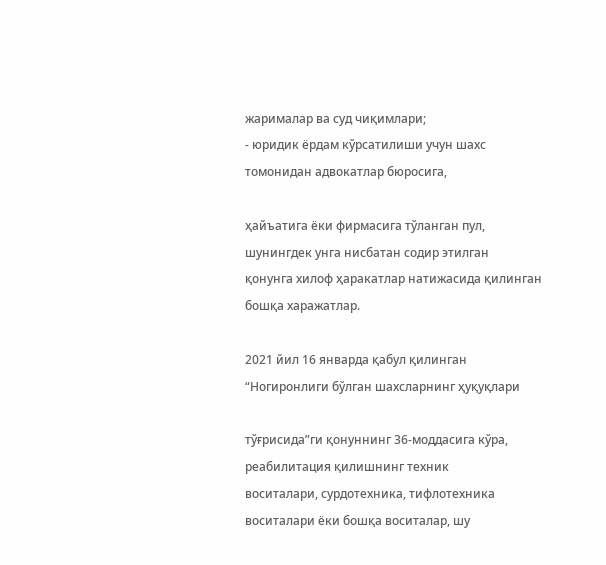жарималар ва суд чиқимлари;
- юридик ёрдам кўрсатилиши учун шахс томонидан адвокатлар бюросига,

ҳайъатига ёки фирмасига тўланган пул, шунингдек унга нисбатан содир этилган
қонунга хилоф ҳаракатлар натижасида қилинган бошқа харажатлар.

2021 йил 16 январда қабул қилинган “Ногиронлиги бўлган шахсларнинг ҳуқуқлари

тўғрисида”ги қонуннинг 36-моддасига кўра, реабилитация қилишнинг техник
воситалари, сурдотехника, тифлотехника воситалари ёки бошқа воситалар, шу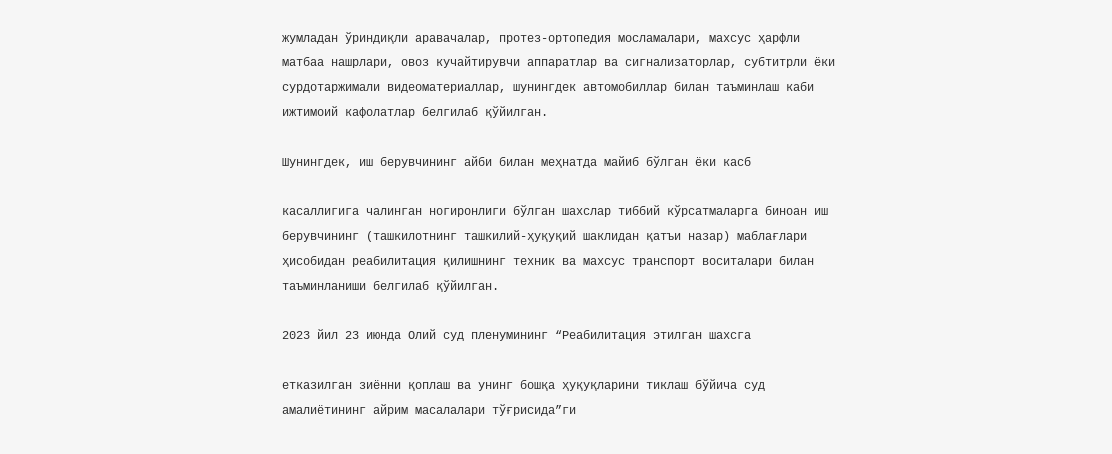жумладан ўриндиқли аравачалар, протез-ортопедия мосламалари, махсус ҳарфли
матбаа нашрлари, овоз кучайтирувчи аппаратлар ва сигнализаторлар, субтитрли ёки
сурдотаржимали видеоматериаллар, шунингдек автомобиллар билан таъминлаш каби
ижтимоий кафолатлар белгилаб қўйилган.

Шунингдек, иш берувчининг айби билан меҳнатда майиб бўлган ёки касб

касаллигига чалинган ногиронлиги бўлган шахслар тиббий кўрсатмаларга биноан иш
берувчининг (ташкилотнинг ташкилий-ҳуқуқий шаклидан қатъи назар) маблағлари
ҳисобидан реабилитация қилишнинг техник ва махсус транспорт воситалари билан
таъминланиши белгилаб қўйилган.

2023 йил 23 июнда Олий суд пленумининг “Реабилитация этилган шахсга

етказилган зиённи қоплаш ва унинг бошқа ҳуқуқларини тиклаш бўйича суд
амалиётининг айрим масалалари тўғрисида”ги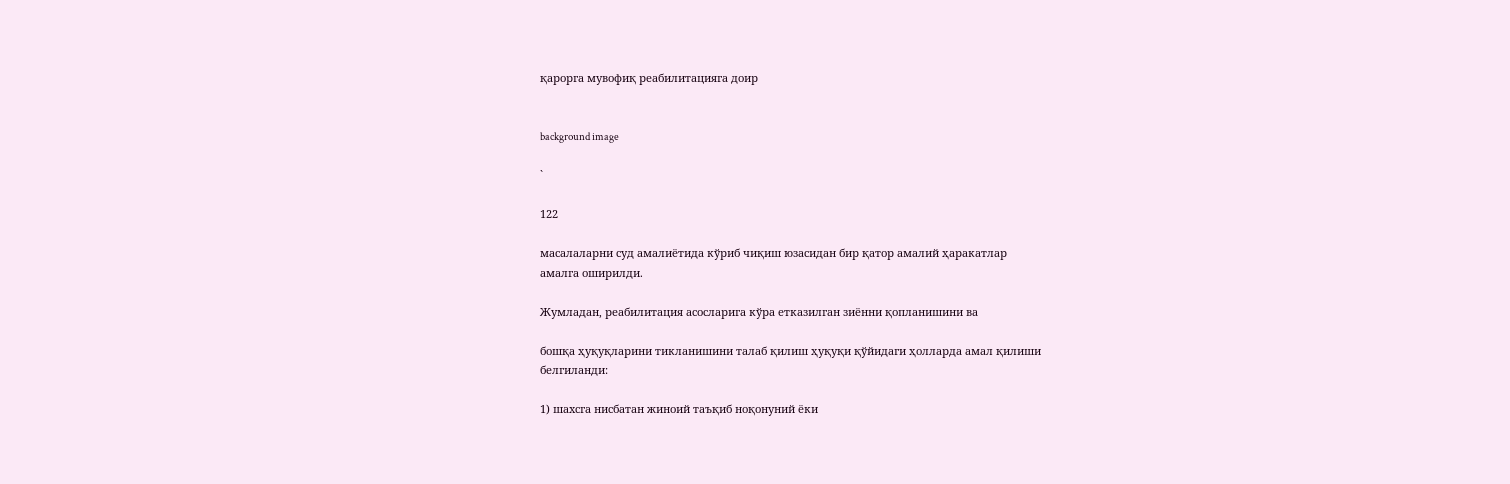қарорга мувофиқ реабилитацияга доир


background image

`

122

масалаларни суд амалиётида кўриб чиқиш юзасидан бир қатор амалий ҳаракатлар
амалга оширилди.

Жумладан, реабилитация асосларига кўра етказилган зиённи қопланишини ва

бошқа ҳуқуқларини тикланишини талаб қилиш ҳуқуқи қўйидаги ҳолларда амал қилиши
белгиланди:

1) шахсга нисбатан жиноий таъқиб ноқонуний ёки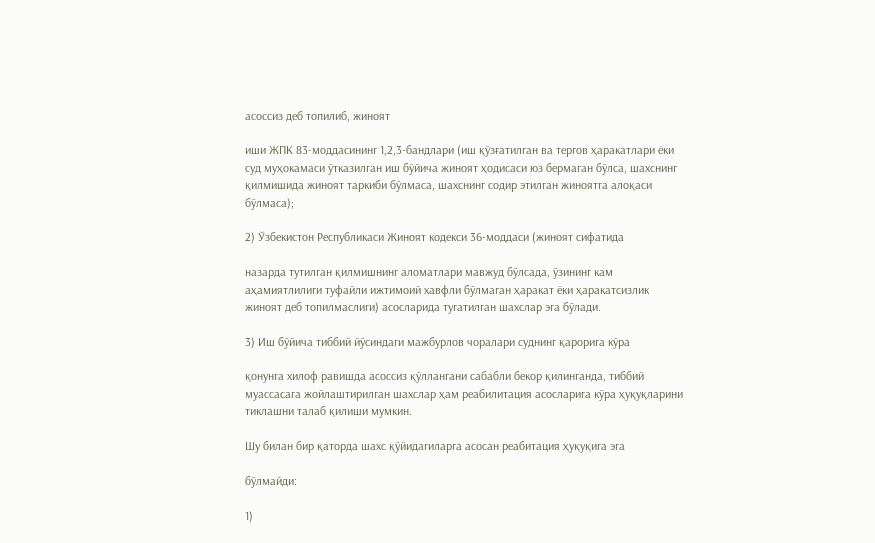асоссиз деб топилиб, жиноят

иши ЖПК 83-моддасининг 1,2,3-бандлари (иш қўзғатилган ва тергов ҳаракатлари ёки
суд муҳокамаси ўтказилган иш бўйича жиноят ҳодисаси юз бермаган бўлса, шахснинг
қилмишида жиноят таркиби бўлмаса, шахснинг содир этилган жиноятга алоқаси
бўлмаса);

2) Ўзбекистон Республикаси Жиноят кодекси 36-моддаси (жиноят сифатида

назарда тутилган қилмишнинг аломатлари мавжуд бўлсада, ўзининг кам
аҳамиятлилиги туфайли ижтимоий хавфли бўлмаган ҳаракат ёки ҳаракатсизлик
жиноят деб топилмаслиги) асосларида тугатилган шахслар эга бўлади.

3) Иш бўйича тиббий йўсиндаги мажбурлов чоралари суднинг қарорига кўра

қонунга хилоф равишда асоссиз қўллангани сабабли бекор қилинганда, тиббий
муассасага жойлаштирилган шахслар ҳам реабилитация асосларига кўра ҳуқуқларини
тиклашни талаб қилиши мумкин.

Шу билан бир қаторда шахс қўйидагиларга асосан реабитация ҳуқуқига эга

бўлмайди:

1)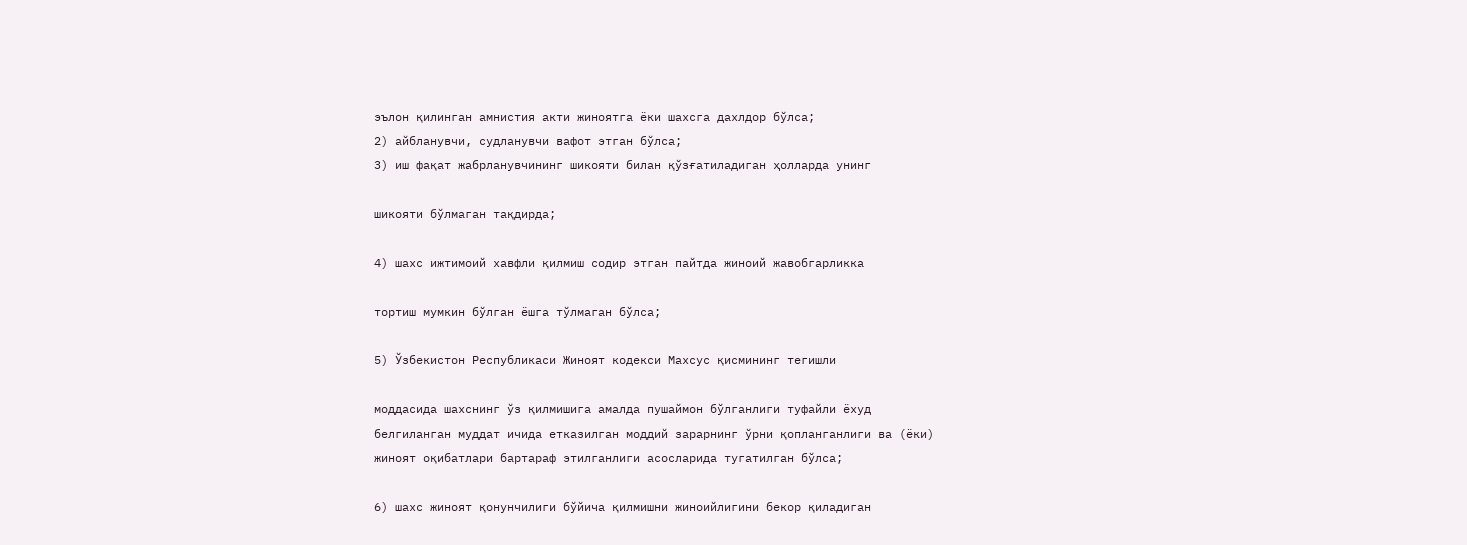эълон қилинган амнистия акти жиноятга ёки шахсга дахлдор бўлса;
2) айбланувчи, судланувчи вафот этган бўлса;
3) иш фақат жабрланувчининг шикояти билан қўзғатиладиган ҳолларда унинг

шикояти бўлмаган тақдирда;

4) шахс ижтимоий хавфли қилмиш содир этган пайтда жиноий жавобгарликка

тортиш мумкин бўлган ёшга тўлмаган бўлса;

5) Ўзбекистон Республикаси Жиноят кодекси Махсус қисмининг тегишли

моддасида шахснинг ўз қилмишига амалда пушаймон бўлганлиги туфайли ёхуд
белгиланган муддат ичида етказилган моддий зарарнинг ўрни қопланганлиги ва (ёки)
жиноят оқибатлари бартараф этилганлиги асосларида тугатилган бўлса;

6) шахс жиноят қонунчилиги бўйича қилмишни жиноийлигини бекор қиладиган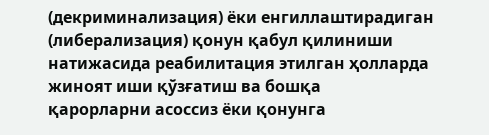(декриминализация) ёки енгиллаштирадиган (либерализация) қонун қабул қилиниши
натижасида реабилитация этилган ҳолларда жиноят иши қўзғатиш ва бошқа
қарорларни асоссиз ёки қонунга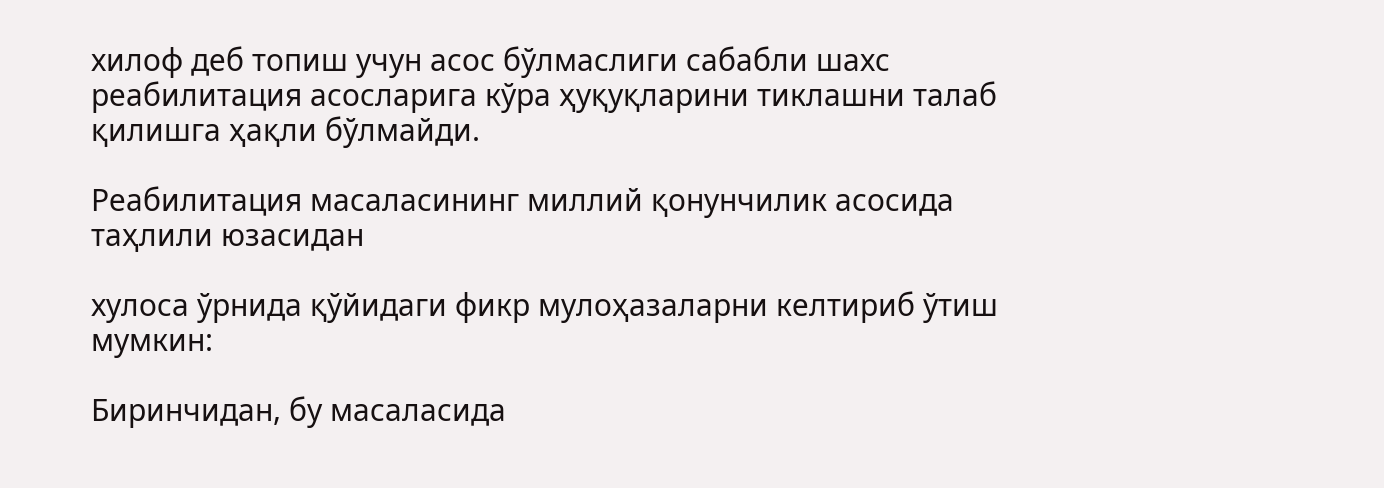хилоф деб топиш учун асос бўлмаслиги сабабли шахс
реабилитация асосларига кўра ҳуқуқларини тиклашни талаб қилишга ҳақли бўлмайди.

Реабилитация масаласининг миллий қонунчилик асосида таҳлили юзасидан

хулоса ўрнида қўйидаги фикр мулоҳазаларни келтириб ўтиш мумкин:

Биринчидан, бу масаласида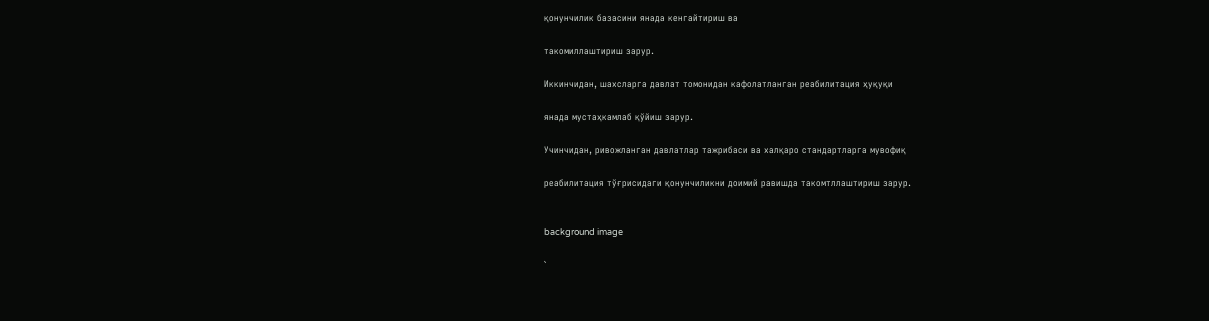қонунчилик базасини янада кенгайтириш ва

такомиллаштириш зарур.

Иккинчидан, шахсларга давлат томонидан кафолатланган реабилитация ҳуқуқи

янада мустаҳкамлаб қўйиш зарур.

Учинчидан, ривожланган давлатлар тажрибаси ва халқаро стандартларга мувофиқ

реабилитация тўғрисидаги қонунчиликни доимий равишда такомтллаштириш зарур.


background image

`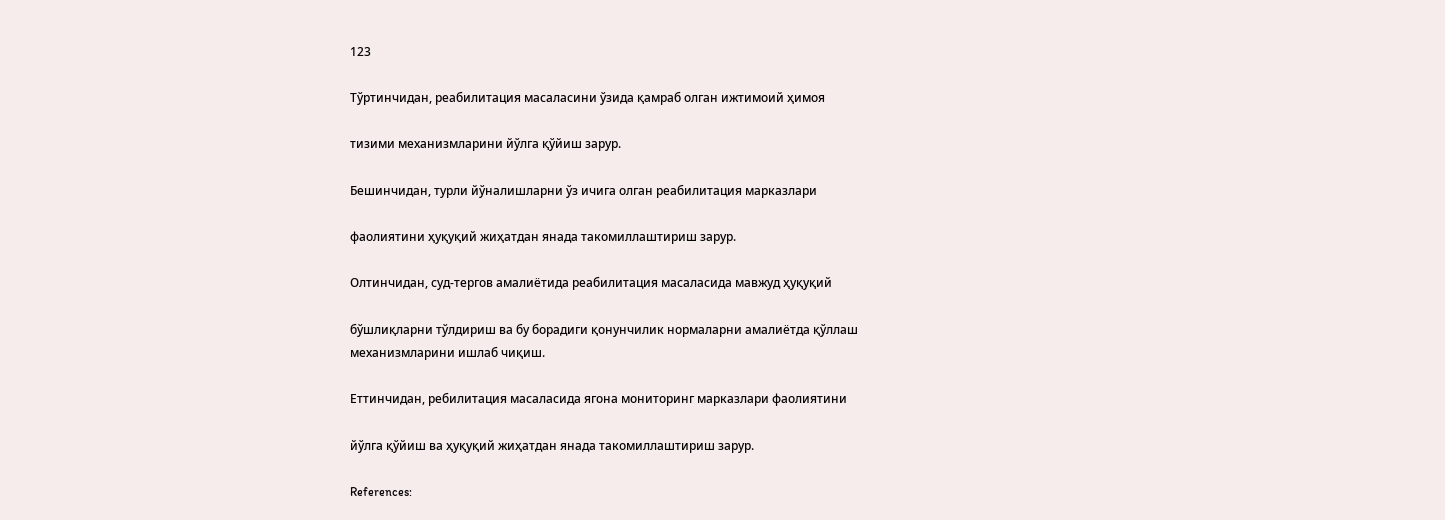123

Тўртинчидан, реабилитация масаласини ўзида қамраб олган ижтимоий ҳимоя

тизими механизмларини йўлга қўйиш зарур.

Бешинчидан, турли йўналишларни ўз ичига олган реабилитация марказлари

фаолиятини ҳуқуқий жиҳатдан янада такомиллаштириш зарур.

Олтинчидан, суд-тергов амалиётида реабилитация масаласида мавжуд ҳуқуқий

бўшлиқларни тўлдириш ва бу борадиги қонунчилик нормаларни амалиётда қўллаш
механизмларини ишлаб чиқиш.

Еттинчидан, ребилитация масаласида ягона мониторинг марказлари фаолиятини

йўлга қўйиш ва ҳуқуқий жиҳатдан янада такомиллаштириш зарур.

References: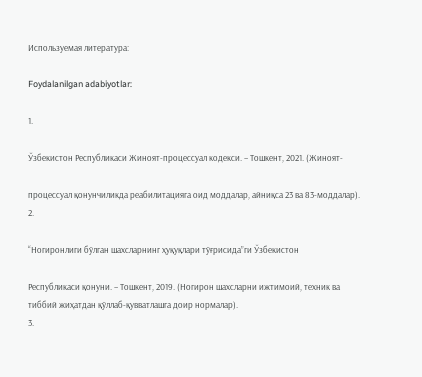Используемая литература:

Foydalanilgan adabiyotlar:

1.

Ўзбекистон Республикаси Жиноят-процессуал кодекси. – Тошкент, 2021. (Жиноят-

процессуал қонунчиликда реабилитацияга оид моддалар, айниқса 23 ва 83-моддалар).
2.

“Ногиронлиги бўлган шахсларнинг ҳуқуқлари тўғрисида”ги Ўзбекистон

Республикаси қонуни. – Тошкент, 2019. (Ногирон шахсларни ижтимоий, техник ва
тиббий жиҳатдан қўллаб-қувватлашга доир нормалар).
3.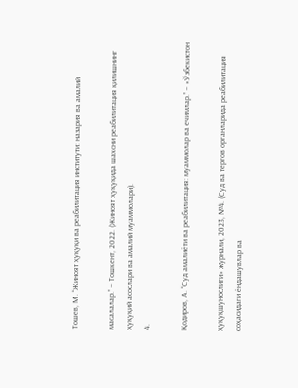Тошев, М. “Жиноят ҳуқуқи ва реабилитация институти: назария ва амалий

масалалар.” – Тошкент, 2022. (Жиноят ҳуқуқида шахсни реабилитация қилишнинг
ҳуқуқий асослари ва амалий муаммолари).
4.

Қодиров, А. “Суд амалиёти ва реабилитация: муаммолар ва ечимлар.” – «Ўзбекистон

ҳуқуқшунослиги» журнали, 2023, №4. (Суд ва тергов органларида реабилитация
соҳасидаги ёндашувлар ва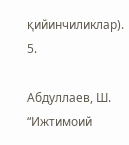қийинчиликлар).
5.

Абдуллаев, Ш. “Ижтимоий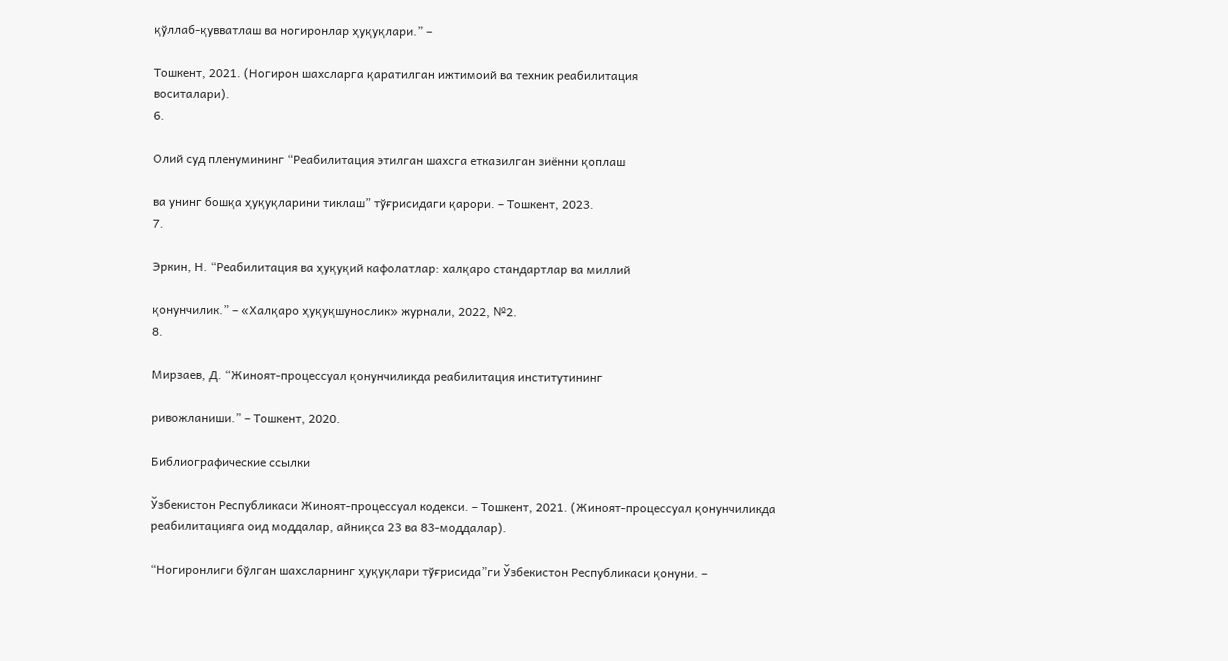қўллаб-қувватлаш ва ногиронлар ҳуқуқлари.” –

Тошкент, 2021. (Ногирон шахсларга қаратилган ижтимоий ва техник реабилитация
воситалари).
6.

Олий суд пленумининг “Реабилитация этилган шахсга етказилган зиённи қоплаш

ва унинг бошқа ҳуқуқларини тиклаш” тўғрисидаги қарори. – Тошкент, 2023.
7.

Эркин, Н. “Реабилитация ва ҳуқуқий кафолатлар: халқаро стандартлар ва миллий

қонунчилик.” – «Халқаро ҳуқуқшунослик» журнали, 2022, №2.
8.

Мирзаев, Д. “Жиноят-процессуал қонунчиликда реабилитация институтининг

ривожланиши.” – Тошкент, 2020.

Библиографические ссылки

Ўзбекистон Республикаси Жиноят-процессуал кодекси. – Тошкент, 2021. (Жиноят-процессуал қонунчиликда реабилитацияга оид моддалар, айниқса 23 ва 83-моддалар).

“Ногиронлиги бўлган шахсларнинг ҳуқуқлари тўғрисида”ги Ўзбекистон Республикаси қонуни. –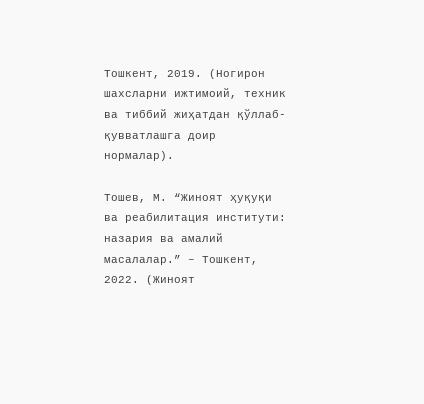Тошкент, 2019. (Ногирон шахсларни ижтимоий, техник ва тиббий жиҳатдан қўллаб-қувватлашга доир нормалар).

Тошев, М. “Жиноят ҳуқуқи ва реабилитация институти: назария ва амалий масалалар.” – Тошкент, 2022. (Жиноят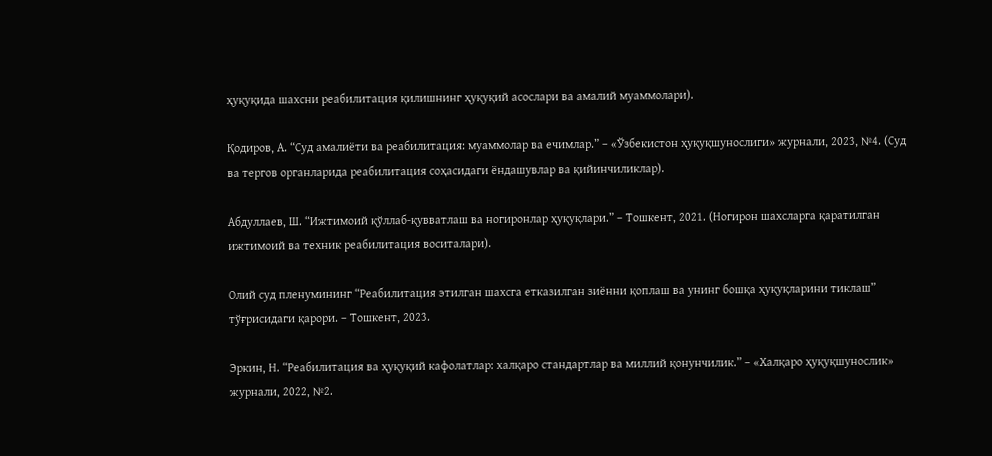ҳуқуқида шахсни реабилитация қилишнинг ҳуқуқий асослари ва амалий муаммолари).

Қодиров, А. “Суд амалиёти ва реабилитация: муаммолар ва ечимлар.” – «Ўзбекистон ҳуқуқшунослиги» журнали, 2023, №4. (Суд ва тергов органларида реабилитация соҳасидаги ёндашувлар ва қийинчиликлар).

Абдуллаев, Ш. “Ижтимоий қўллаб-қувватлаш ва ногиронлар ҳуқуқлари.” – Тошкент, 2021. (Ногирон шахсларга қаратилган ижтимоий ва техник реабилитация воситалари).

Олий суд пленумининг “Реабилитация этилган шахсга етказилган зиённи қоплаш ва унинг бошқа ҳуқуқларини тиклаш” тўғрисидаги қарори. – Тошкент, 2023.

Эркин, Н. “Реабилитация ва ҳуқуқий кафолатлар: халқаро стандартлар ва миллий қонунчилик.” – «Халқаро ҳуқуқшунослик» журнали, 2022, №2.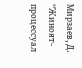Мирзаев, Д. “Жиноят-процессуал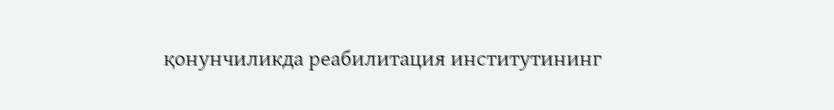қонунчиликда реабилитация институтининг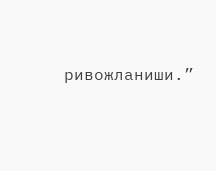ривожланиши.”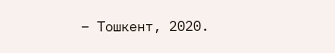– Тошкент, 2020.